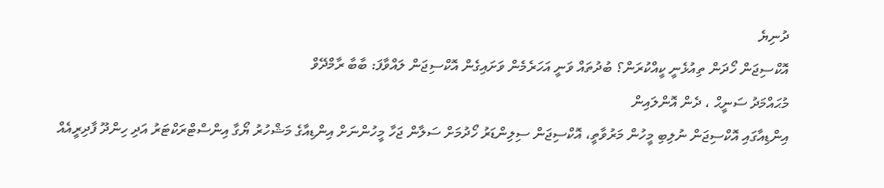ދުނިޔެ
އޮކްސިޖަން ހޯދަން ތިއުޅެނީ ކީއްކުރަން؟ ބުދުތައް ވަނީ އަހަރެމެން ވަށައިގެން އޮކްސިޖަން ލައްވާފަ: ބާބާ ރާމްދޭވް
މުޙައްމަދު ސަނީޙް ، ދެން އޮންލައިން
އިންޑިއާގައި އޮކްސިޖަން ނުލިބި މީހުން މަރުވާތީ، އޮކްސިޖަން ސިލިންޑަރު ހޯދުމަށް ސަލާން ޖަހާ މީހުންނަށް އިންޑިއާގެ މަޝްހުރު ޔޯގާ އިންސްޓްރަކްޓަރު އަދި ހިންދޫ ފާދިރީއެއް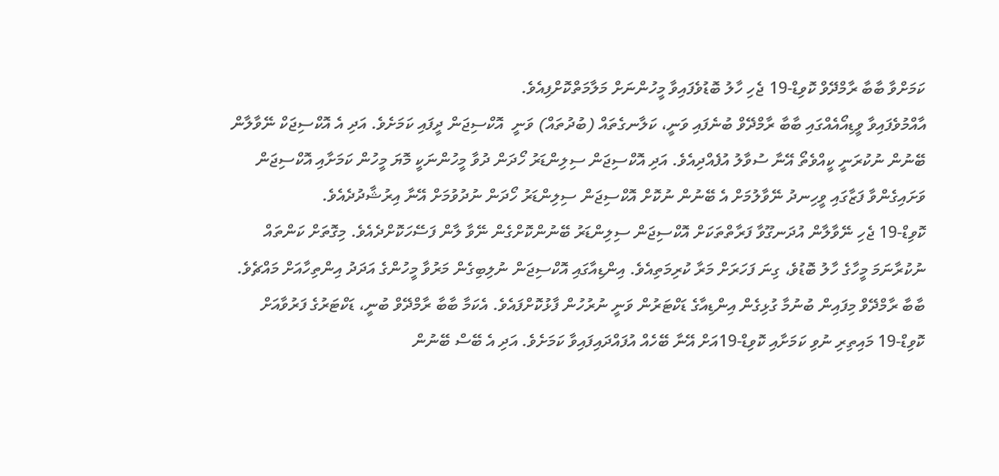ކަމަށްވާ ބާބާ ރާމްދޭވް ކޮވިޑް-19 ޖެހި ހާލު ބޮޑުވެފައިވާ މީހުންނަށް މަލާމަތްކޮށްފިއެވެ.
އާއްމުވެފައިވާ ވީޑިއޯއެއްގައި ބާބާ ރާމްދޭވް ބުނެފައި ވަނީ، ކަލާނގެތައް (ބުދުތައް) ވަނީ  އޮކްސިޖަން ދީފައި ކަމަށެވެ. އަދި އެ އޮކްސިޖަކް ނޭވާލާން ބޭނުން ނުކުރަނީ ކީއްވެތޯ އޭނާ ސުވާލު އުފެއްދިއެވެ. އަދި އޮކްސިޖަން ސިލިންޑަރު ހޯދަން ދުވާ މީހުންނަކީ މޮޔަ މީހުން ކަމަށާއި އޮކްސިޖަން ވަށައިގެންވާ ފަޒާގައި ވީހިނދު ނޭވާލުމަށް އެ ބޭނުން ނުކޮށް އޮކްސިޖަން ސިލިންޑަރު ހޯދަން ނުދުވުމަށް އޭނާ އިރުޝާދުދެއެވެ.
ކޮވިޑް-19 ޖެހި ނޭވާލާން އުދަނގޫވާ ފަރާތްތަކަށް އޮކްސިޖަން ސިލިންޑަރު ބޭނުންކޮށްގެން ނޭވާ ލާން ފަސޭހަކޮށްދެއެވެ. މިގޮތަށް ކަންތައް ނުކުރާނަމަ މީހާގެ ހާލު ބޮޑުވެ، ގިނަ ފަހަރަށް މަރާ ކުރިމަތިއެވެ. އިންޑިއާގައި އޮކްސިޖަން ނުލިބިގެން މަރުވާ މީހުންގެ އަދަދު އިންތިހާއަށް މައްޗެވެ.
ބާބާ ރާމްދޭވް މިފައިން ބުނުމާ ގުޅިގެން އިންޑިއާގެ ޑަކްޓަރުން ވަނީ ނުރުހުން ފާޅުކޮށްފައެވެ. އެކަމާ ބާބާ ރާމްދޭވް ބުނީ، ޑަކްޓަރުގެ ފަރުވާއަށް ކޮވިޑް-19 މައިތިރި ނުވި ކަމަށާއި ކޮވިޑް-19އަށް އޭނާ ބޭހެއް އުފައްދައިފައިވާ ކަމަށެވެ. އަދި އެ ބޭސް ބޭނުން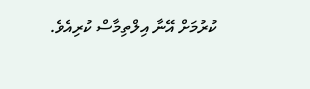ކުރުމަށް އޭނާ އިލްތިމާސް ކުރިއެވެ.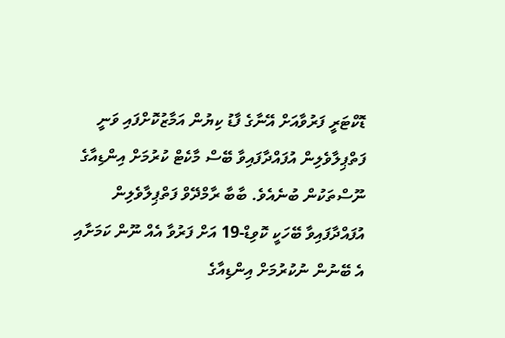ޑޮކްޓަރީ ފަރުވާއަށް އޭނާގެ ފާޑު ކިޔުން އަމާޒުކޮށްފައި ވަނީ ފަތްޕިލާވެލިން އުފައްދާފައިވާ ބޭސް މާކެޓް ކުރުމަށް އިންޑިއާގެ ނޫސްތަކުން ބުނެއެވެ. ބާބާ ރާމްދޭވް ފަތްޕިލާވެލިން އުފައްދާފައިވާ ބޭހަކީ ކޮވިޑް-19 އަށް ފަރުވާ އެއް ނޫން ކަމަށާއި އެ ބޭނުން ނުކުރުމަށް އިންޑިއާގެ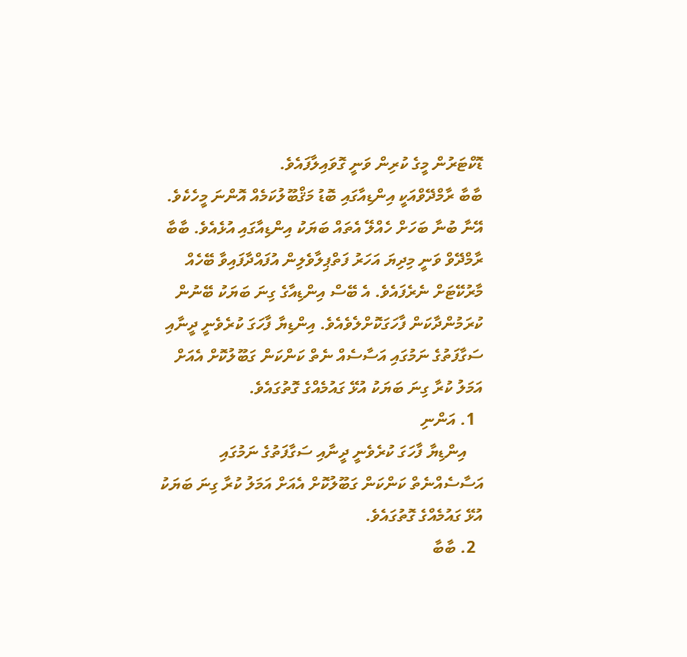ޑޮކްޓަރުން މީގެ ކުރިން ވަނީ ގޮވައިލާފައެވެ.
ބާބާ ރާމްދޭވްއަކީ އިންޑިއާގައި ބޮޑު މަޤްބޫލުކަމެއް އޮންނަ މީހެކެވެ. އޭނާ ބުނާ ބަހަށް ހެއްލޭ އެތައް ބަޔަކު އިންޑިއާގައި އުޅެއެވެ. ބާބާ ރާމްދޭވް ވަނީ މިދިޔަ އަހަރު ފަތްޕިލާވެލިން އުފައްދާފައިވާ ބޭހެއް މާރުކޭޓަށް ނެރެފައެވެ. އެ ބޭސް އިންޑިއާގެ ގިނަ ބަޔަކު ބޭނުން ކުރަމުންދާކަން ފާހަގަކޮށްލެވެއެވެ. އިންޑިޔާ ފާހަގަ ކުރެވެނީ ދީނާއި ސަގާފަތުގެ ނަމުގައި އަސާސެއް ނެތް ކަންކަން ގަބޫލުކޮށް އެއަށް އަމަލު ކުރާ ގިނަ ބަޔަކު އުޅޭ ގައުމެއްގެ ގޮތުގައެވެ.
  1. އަންނި
    އިންޑިޔާ ފާހަގަ ކުރެވެނީ ދީނާއި ސަގާފަތުގެ ނަމުގައި އަސާސެއްނެތް ކަންކަން ގަބޫލުކޮށް އެއަށް އަމަލު ކުރާ ގިނަ ބަޔަކު އުޅޭ ގައުމެއްގެ ގޮތުގައެވެ.
  2. ބާބާ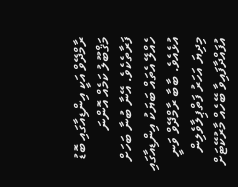ރާމްދޭވް އަކީ އިންޑިއާގައި ބޮޑު މަޤްބޫލު ކަމެއް އޮންނަ ފަރާތެކެވެ. އޭނާ ބުނާ ބަހަށް ހެއްލޭ އެތައް ބަޔަކު އިންޑިއާގައި އުޅެއެވެ. ބާބާ ރާމްދޭވް ވަނީ މިދިޔަ އަހަރު ފަތްޕިލާވެލިން އުފައްދާފައިވާ ބޭހެއް މާރުކޭޓަށް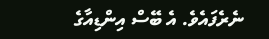ނެރެފައެވެ. އެ ބޭސް އިންޑިއާގެ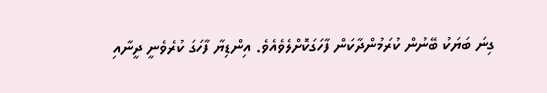ގިނަ ބަޔަކު ބޭނުން ކުރަމުންދާކަން ފާހަގަކޮށްލެވެއެވެ. އިންޑިޔާ ފާހަގަ ކުރެވެނީ ދީނާއި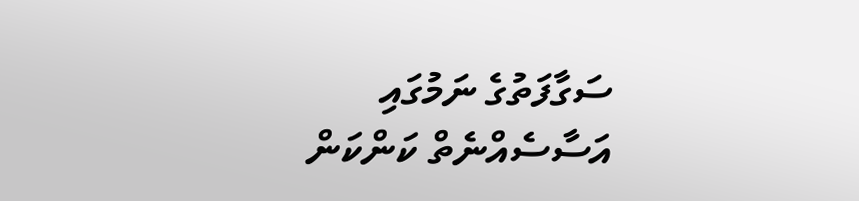ސަގާފަތުގެ ނަމުގައި އަސާސެއްނެތް ކަންކަން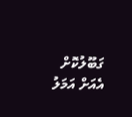ގަބޫލުކޮށް އެއަށް އަމަލު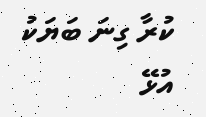ކުރާ ގިނަ ބަޔަކު އުޅޭ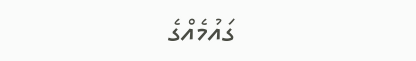ގައުމެއްގެ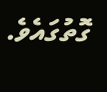ގޮތުގައެވެ.